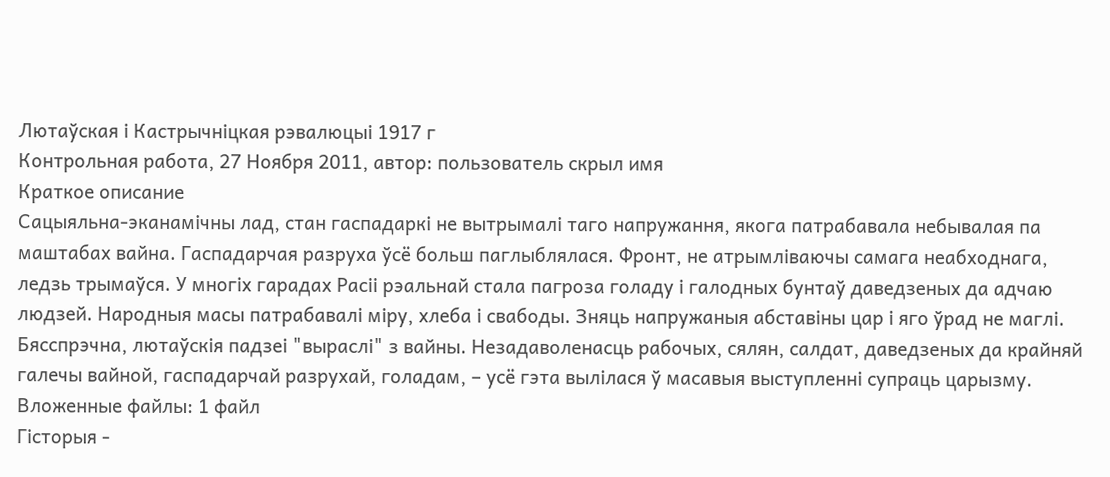Лютаўская і Кастрычніцкая рэвалюцыі 1917 г
Контрольная работа, 27 Ноября 2011, автор: пользователь скрыл имя
Краткое описание
Сацыяльна-эканамічны лад, стан гаспадаркі не вытрымалі таго напружання, якога патрабавала небывалая па маштабах вайна. Гаспадарчая разруха ўсё больш паглыблялася. Фронт, не атрымліваючы самага неабходнага, ледзь трымаўся. У многіх гарадах Расіі рэальнай стала пагроза голаду і галодных бунтаў даведзеных да адчаю людзей. Народныя масы патрабавалі міру, хлеба і свабоды. Зняць напружаныя абставіны цар і яго ўрад не маглі. Бясспрэчна, лютаўскія падзеі "выраслі" з вайны. Незадаволенасць рабочых, сялян, салдат, даведзеных да крайняй галечы вайной, гаспадарчай разрухай, голадам, – усё гэта вылілася ў масавыя выступленні супраць царызму.
Вложенные файлы: 1 файл
Гісторыя -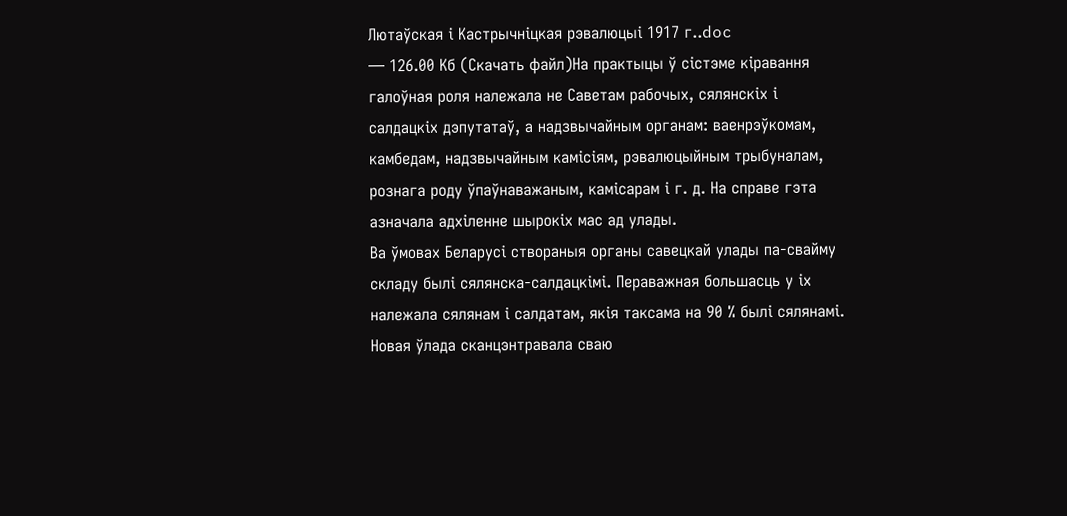Лютаўская і Кастрычніцкая рэвалюцыі 1917 г..doc
— 126.00 Кб (Скачать файл)На практыцы ў сістэме кіравання галоўная роля належала не Саветам рабочых, сялянскіх і салдацкіх дэпутатаў, а надзвычайным органам: ваенрэўкомам, камбедам, надзвычайным камісіям, рэвалюцыйным трыбуналам, рознага роду ўпаўнаважаным, камісарам і г. д. На справе гэта азначала адхіленне шырокіх мас ад улады.
Ва ўмовах Беларусі створаныя органы савецкай улады па-свайму складу былі сялянска-салдацкімі. Пераважная большасць у іх належала сялянам і салдатам, якія таксама на 90 % былі сялянамі. Новая ўлада сканцэнтравала сваю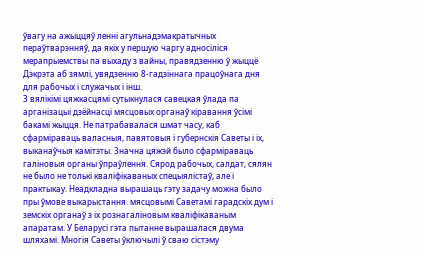ўвагу на ажыццяў ленні агульнадэмакратычных пераўтварэнняў, да якіх у першую чаргу адносіліся мерапрыемствы па выхаду з вайны, правядзенню ў жыццё Дэкрэта аб зямлі, увядзенню 8-гадзіннага працоўнага дня для рабочых і служачых і інш.
З вялікімі цяжкасцямі сутыкнулася савецкая ўлада па арганізацыі дзёйнасці мясцовых органаў кіравання ўсімі бакамі жыцця. Не патрабавалася шмат часу, каб сфарміраваць валасныя, павятовыя і губернскія Саветы і іх, выканаўчыя камітэты. Значна цяжэй было сфарміраваць галіновыя органы ўпраўлення. Сярод рабочых, салдат, сялян не было не толькі кваліфікаваных спецыялістаў, але і практыкау. Неадкладна вырашаць гэту задачу можна было пры ўмове выкарыстання. мясцовымі Саветамі гарадскіх дум і земскіх органаў з іх рознагаліновым кваліфікаваным апаратам. У Беларусі гэта пытанне вырашалася двума шляхамі. Многія Саветы ўключылі ў сваю сістэму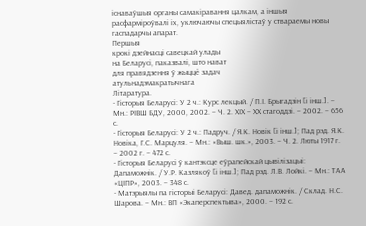існаваўшыя органы самакіравання цалкам, а іншыя расфарміроўвалі іх, уключаючы спецыялістаў у ствараемы новы гаспадарчы апарат.
Першыя
крокі дзейнасці савецкай улады
на Беларусі, паказвалі, што нават
для правядзення ў жыццё задач
атульнадэмакратычнага
Літаратура.
- Гісторыя Беларусі: У 2 ч.: Курс лекцый. / П.І. Брыгадзін [і інш.]. – Мн.: РІВШ БДУ, 2000, 2002. – Ч. 2. ХІХ – ХХ стагоддзі. – 2002. – 656 с.
- Гісторыя Беларусі: У 2 ч.: Падруч. / Я.К. Новік [і інш.]; Пад рэд. Я.К. Новіка, Г.С. Марцуля. – Мн.: «Выш. шк.», 2003. – Ч. 2. Люты 1917 г. – 2002 г. – 472 с.
- Гісторыя Беларусі ў кантэксце еўрапейскай цывілізацыі: Дапаможнік. / У.Р. Казлякоў [і інш.]; Пад рэд. Л.В. Лойкі. – Мн.: ТАА «ЦІПР», 2003. – 348 с.
- Матэрыялы па гісторыі Беларусі: Давед. дапаможнік. / Склад. Н.С. Шарова. – Мн.: ВП «Экаперспектыва», 2000. – 192 с.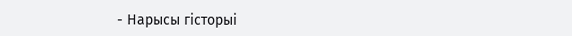- Нарысы гісторыі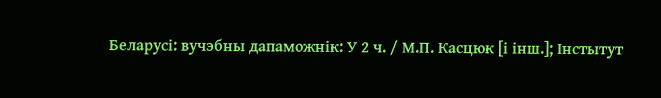Беларусі: вучэбны дапаможнік: У 2 ч. / М.П. Касцюк [і інш.]; Інстытут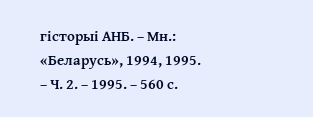гісторыі АНБ. – Мн.: «Беларусь», 1994, 1995. – Ч. 2. – 1995. – 560 с.